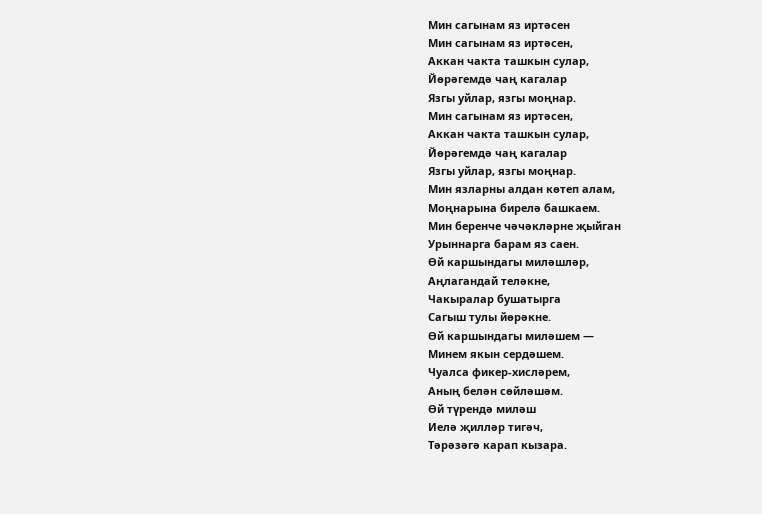Мин сагынам яз иртәсен
Мин сагынам яз иртәсен,
Аккан чакта ташкын сулар,
Йөрәгемдә чаң кагалар
Язгы уйлар, язгы моңнар.
Мин сагынам яз иртәсен,
Аккан чакта ташкын сулар,
Йөрәгемдә чаң кагалар
Язгы уйлар, язгы моңнар.
Мин язларны алдан көтеп алам,
Моңнарына бирелә башкаем.
Мин беренче чәчәкләрне җыйган
Урыннарга барам яз саен.
Өй каршындагы миләшләр,
Аңлагандай теләкне,
Чакыралар бушатырга
Сагыш тулы йөрәкне.
Өй каршындагы миләшем —
Минем якын сердәшем.
Чуалса фикер-хисләрем,
Аның белән сөйләшәм.
Өй түрендә миләш
Иелә җилләр тигәч,
Тәрәзәгә карап кызара.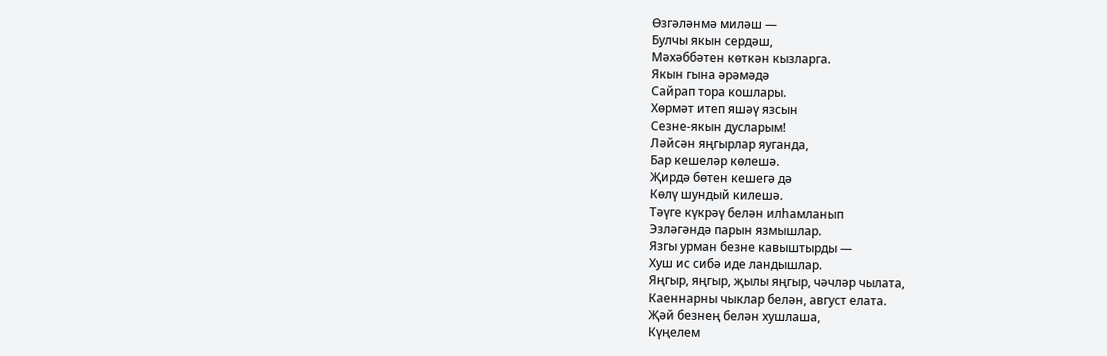Өзгәләнмә миләш —
Булчы якын сердәш,
Мәхәббәтен көткән кызларга.
Якын гына әрәмәдә
Сайрап тора кошлары.
Хөрмәт итеп яшәү язсын
Сезне-якын дусларым!
Ләйсән яңгырлар яуганда,
Бар кешеләр көлешә.
Җирдә бөтен кешегә дә
Көлү шундый килешә.
Тәүге күкрәү белән илһамланып
Эзләгәндә парын язмышлар.
Язгы урман безне кавыштырды —
Хуш ис сибә иде ландышлар.
Яңгыр, яңгыр, җылы яңгыр, чәчләр чылата,
Каеннарны чыклар белән, август елата.
Җәй безнең белән хушлаша,
Күңелем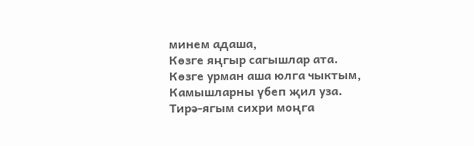минем адаша,
Көзге яңгыр сагышлар ата.
Көзге урман аша юлга чыктым,
Камышларны үбеп җил уза.
Тирә-ягым сихри моңга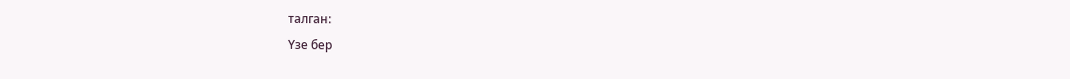талган:
Үзе бер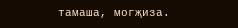тамаша, могҗиза.